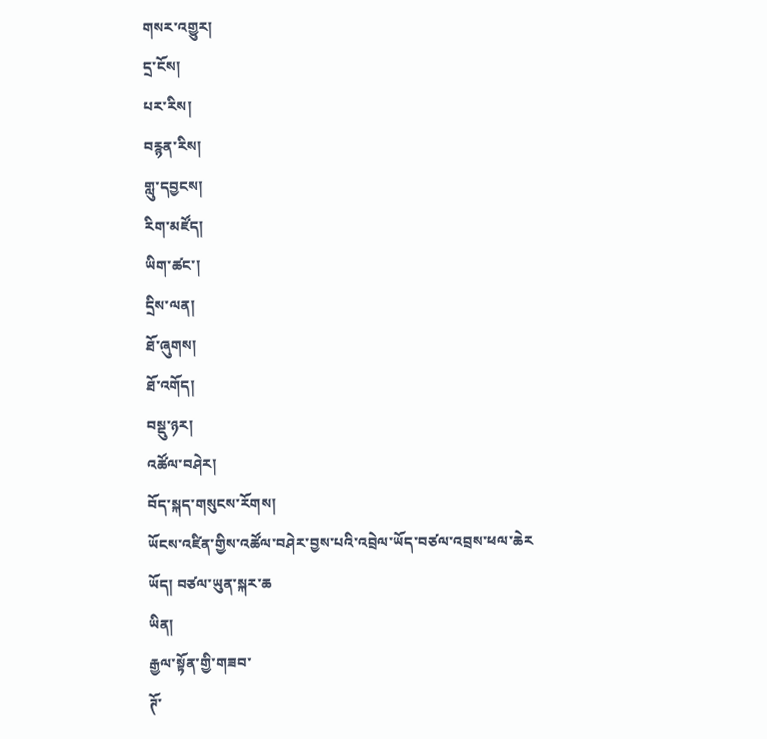གསར་འགྱུར།
དྲ་ངོས།
པར་རིས།
བརྙན་རིས།
གླུ་དབྱངས།
རིག་མཛོད།
ཡིག་ཚང་།
དྲིས་ལན།
ཐོ་ཞུགས།
ཐོ་འགོད།
བསྡུ་ཉར།
འཚོལ་བཤེར།
བོད་སྐད་གསུངས་རོགས།
ཡོངས་འཛིན་གྱིས་འཚོལ་བཤེར་བྱས་པའི་འབྲེལ་ཡོད་བཙལ་འབྲས་ཕལ་ཆེར
ཡོད། བཙལ་ཡུན་སྐར་ཆ
ཡིན།
རྒྱལ་སྟོན་གྱི་གཟབ་
ཊོ་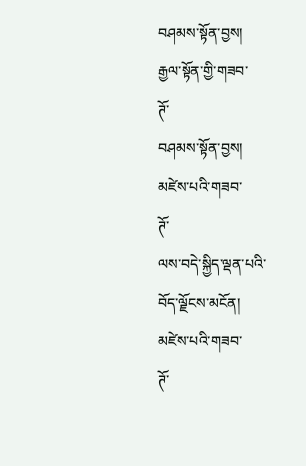བཤམས་སྟོན་བྱས།
རྒྱལ་སྟོན་གྱི་གཟབ་
ཊོ་
བཤམས་སྟོན་བྱས།
མཛེས་པའི་གཟབ་
ཊོ་
ལས་བདེ་སྐྱིད་ལྡན་པའི་བོད་ལྗོངས་མངོན།
མཛེས་པའི་གཟབ་
ཊོ་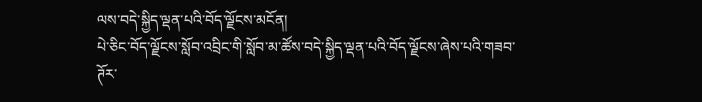ལས་བདེ་སྐྱིད་ལྡན་པའི་བོད་ལྗོངས་མངོན།
པེ་ཅིང་བོད་ལྗོངས་སློབ་འབྲིང་གི་སློབ་མ་ཚོས་བདེ་སྐྱིད་ལྡན་པའི་བོད་ལྗོངས་ཞེས་པའི་གཟབ་
ཊོར་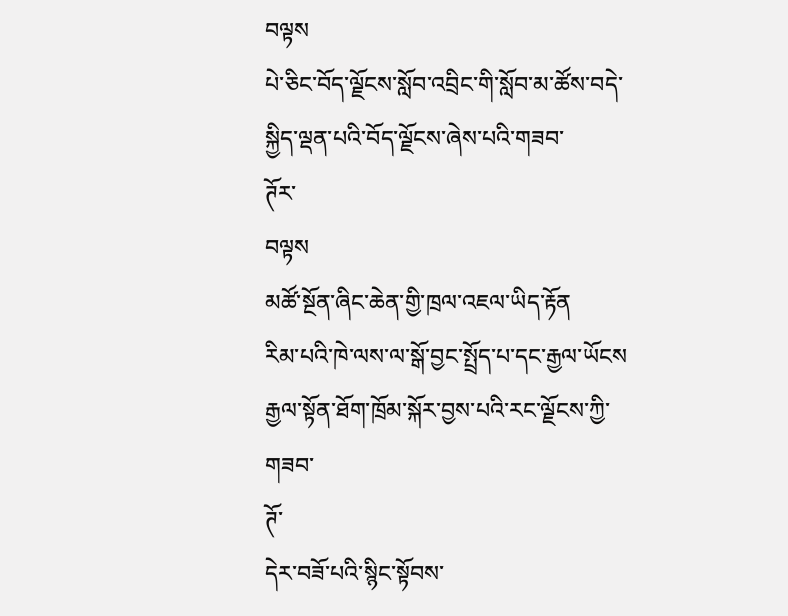བལྟས
པེ་ཅིང་བོད་ལྗོངས་སློབ་འབྲིང་གི་སློབ་མ་ཚོས་བདེ་སྐྱིད་ལྡན་པའི་བོད་ལྗོངས་ཞེས་པའི་གཟབ་
ཊོར་
བལྟས
མཚོ་སྔོན་ཞིང་ཆེན་གྱི་ཁྲལ་འཇལ་ཡིད་རྟོན
རིམ་པའི་ཁེ་ལས་ལ་སྒོ་བྱང་སྤྲོད་པ་དང་རྒྱལ་ཡོངས
རྒྱལ་སྟོན་ཐོག་ཁྲོམ་སྐོར་བྱས་པའི་རང་ལྗོངས་ཀྱི་གཟབ་
ཊོ་
དེར་བཟོ་པའི་སྙིང་སྟོབས་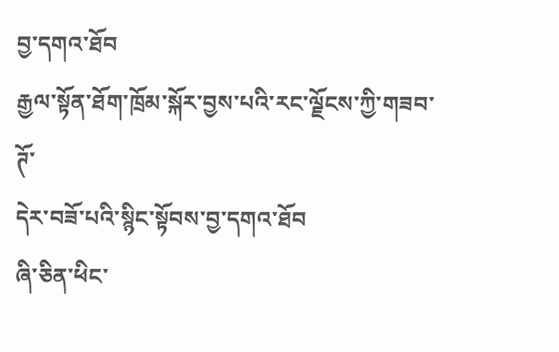བྱ་དགའ་ཐོབ
རྒྱལ་སྟོན་ཐོག་ཁྲོམ་སྐོར་བྱས་པའི་རང་ལྗོངས་ཀྱི་གཟབ་
ཊོ་
དེར་བཟོ་པའི་སྙིང་སྟོབས་བྱ་དགའ་ཐོབ
ཞི་ཅིན་ཕིང་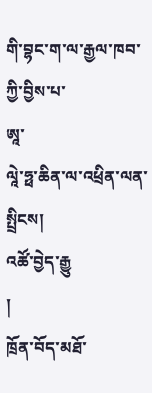གི་བྷང་ག་ལ་རྒྱལ་ཁབ་ཀྱི་བྱིས་པ་
ཨཱ་
ལཱེ་ཧྥ་ཆིན་ལ་འཕྲིན་ལན་སྤྲིངས།
འཚོ་བྱེད་རྒྱུ
།
ཁྲོན་བོད་མཐོ་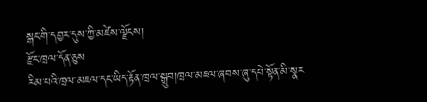སྒང་གི་དབྱར་དུས་ཀྱི་མཛེས་ལྗོངས།
རྫོང་ཁྲལ་དོན་ཅུས
རིམ་པའི་ཁྲལ་མཇལ་དང་ཡིད་རྟོན་ཁྲལ་སྒྲུབ།ཁྲལ་མཇལ་ཞབས་ཞུ་དཔེ་སྟོན་མི་སྣར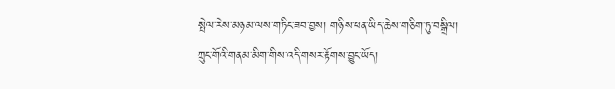སྤེལ་རེས་མཉམ་ལས་གཏིང་ཟབ་བྱས། གཉིས་ཕན་ཡིད་ཆེས་གཅིག་ཏུ་བསྒྲིལ།
ཀྲུང་གོའི་གནམ་མིག་གིས་འདི་གསར་རྟོགས་བྱུང་ཡོད།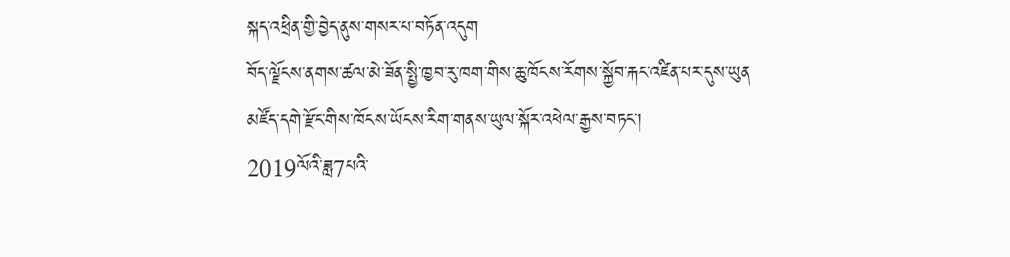སྐད་འཕྲིན་གྱི་བྱེད་ནུས་གསར་པ་བཏོན་འདུག
བོད་ལྗོངས་ནགས་ཚལ་མེ་ཟོན་སྤྱི་ཁྱབ་རུ་ཁག་གིས་ཆུ་ཁོངས་རོགས་སྐྱོབ་རྐང་འཛིན་པར་དུས་ཡུན
མཛོད་དགེ་རྫོང་གིས་ཁོངས་ཡོངས་རིག་གནས་ཡུལ་སྐོར་འཕེལ་རྒྱས་བཏང་།
2019ལོའི་ཟླ7པའི་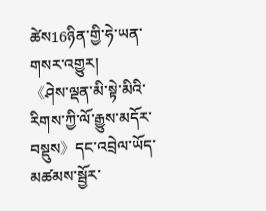ཚེས16ཉིན་གྱི་ཧེ་ཡན་གསར་འགྱུར།
《ཤེས་ལྡན་མི་སྟེ་མིའི་རིགས་ཀྱི་ལོ་རྒྱུས་མདོར་བསྡུས》དང་འབྲེལ་ཡོད་མཚམས་སྦྱོར་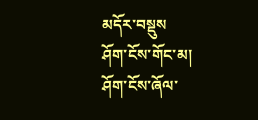མདོར་བསྡུས
ཤོག་ངོས་གོང་མ།
ཤོག་ངོས་ཞོལ་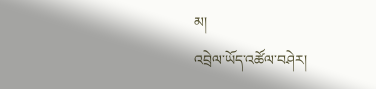མ།
འབྲེལ་ཡོད་འཚོལ་བཤེར།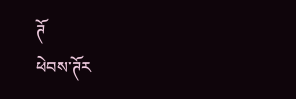ཊོ
ཕེབས་ཊོར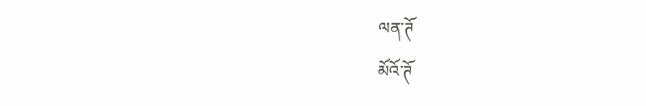ལན་ཊོ
མོའོ་ཊོ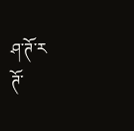ཤ་ཊོ་ར
ཊོ་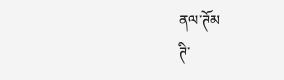ནལ་ཊོམ
ཊི་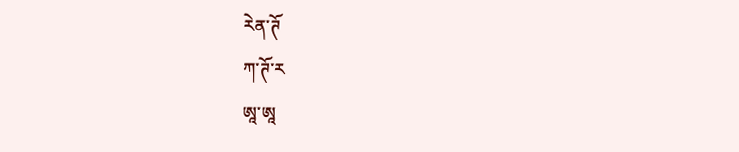རེན་ཊོ
ཀ་ཊོ་ར
ཨཱ་ཨཱ